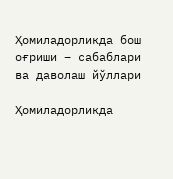Ҳомиладорликда бош оғриши – сабаблари ва даволаш йўллари

Ҳомиладорликда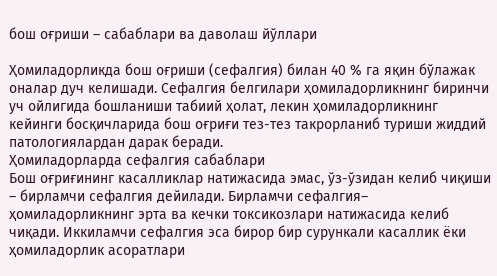бош оғриши – сабаблари ва даволаш йўллари

Ҳомиладорликда бош оғриши (сефалгия) билан 40 % га яқин бўлажак оналар дуч келишади. Сефалгия белгилари ҳомиладорликнинг биринчи уч ойлигида бошланиши табиий ҳолат, лекин ҳомиладорликнинг кейинги босқичларида бош оғриғи тез-тез такрорланиб туриши жиддий патологиялардан дарак беради.
Ҳомиладорларда сефалгия сабаблари
Бош оғриғининг касалликлар натижасида эмас, ўз-ўзидан келиб чиқиши – бирламчи сефалгия дейилади. Бирламчи сефалгия– ҳомиладорликнинг эрта ва кечки токсикозлари натижасида келиб чиқади. Иккиламчи сефалгия эса бирор бир сурункали касаллик ёки ҳомиладорлик асоратлари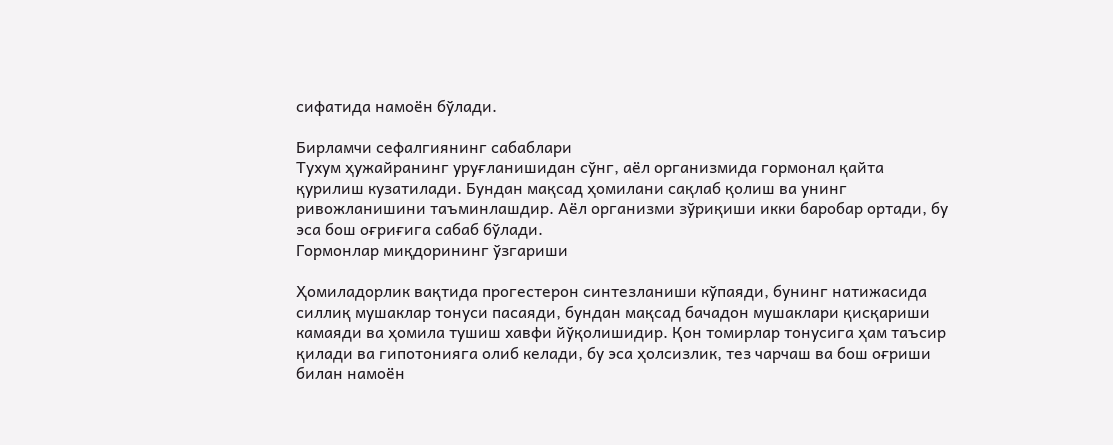сифатида намоён бўлади.

Бирламчи сефалгиянинг сабаблари
Тухум ҳужайранинг уруғланишидан сўнг, аёл организмида гормонал қайта қурилиш кузатилади. Бундан мақсад ҳомилани сақлаб қолиш ва унинг ривожланишини таъминлашдир. Аёл организми зўриқиши икки баробар ортади, бу эса бош оғриғига сабаб бўлади.
Гормонлар миқдорининг ўзгариши

Ҳомиладорлик вақтида прогестерон синтезланиши кўпаяди, бунинг натижасида силлиқ мушаклар тонуси пасаяди, бундан мақсад бачадон мушаклари қисқариши камаяди ва ҳомила тушиш хавфи йўқолишидир. Қон томирлар тонусига ҳам таъсир қилади ва гипотонияга олиб келади, бу эса ҳолсизлик, тез чарчаш ва бош оғриши билан намоён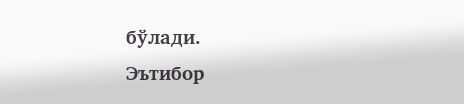бўлади.
Эътибор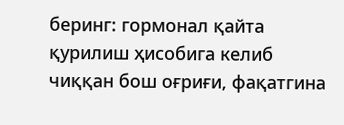беринг: гормонал қайта қурилиш ҳисобига келиб чиққан бош оғриғи, фақатгина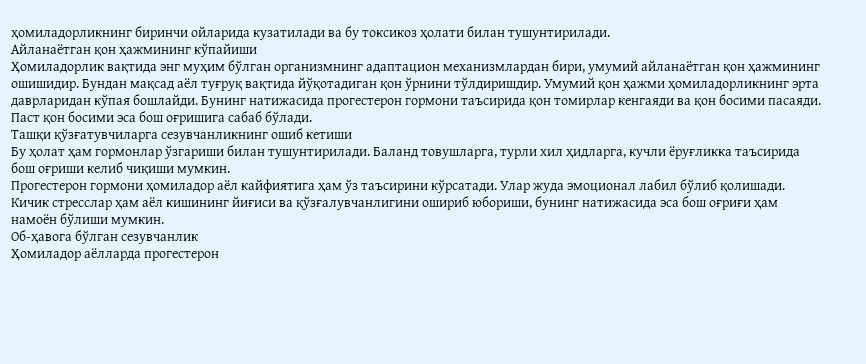ҳомиладорликнинг биринчи ойларида кузатилади ва бу токсикоз ҳолати билан тушунтирилади.
Айланаётган қон ҳажмининг кўпайиши
Ҳомиладорлик вақтида энг муҳим бўлган организмнинг адаптацион механизмлардан бири, умумий айланаётган қон ҳажмининг ошишидир. Бундан мақсад аёл туғруқ вақтида йўқотадиган қон ўрнини тўлдиришдир. Умумий қон ҳажми ҳомиладорликнинг эрта даврларидан кўпая бошлайди. Бунинг натижасида прогестерон гормони таъсирида қон томирлар кенгаяди ва қон босими пасаяди. Паст қон босими эса бош оғришига сабаб бўлади.
Ташқи қўзғатувчиларга сезувчанликнинг ошиб кетиши
Бу ҳолат ҳам гормонлар ўзгариши билан тушунтирилади. Баланд товушларга, турли хил ҳидларга, кучли ёруғликка таъсирида бош оғриши келиб чиқиши мумкин.
Прогестерон гормони ҳомиладор аёл кайфиятига ҳам ўз таъсирини кўрсатади. Улар жуда эмоционал лабил бўлиб қолишади. Кичик стресслар ҳам аёл кишининг йиғиси ва қўзғалувчанлигини ошириб юбориши, бунинг натижасида эса бош оғриғи ҳам намоён бўлиши мумкин.
Об-ҳавога бўлган сезувчанлик
Ҳомиладор аёлларда прогестерон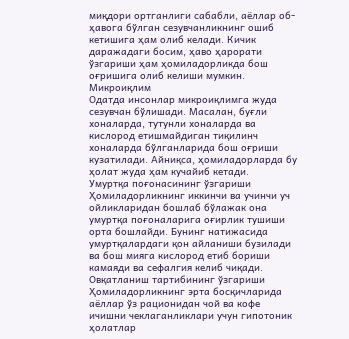миқдори ортганлиги сабабли, аёллар об-ҳавога бўлган сезувчанликнинг ошиб кетишига ҳам олиб келади. Кичик даражадаги босим, ҳаво ҳарорати ўзгариши ҳам ҳомиладорликда бош оғришига олиб келиши мумкин.
Микроиқлим
Одатда инсонлар микроиқлимга жуда сезувчан бўлишади. Масалан, буғли хоналарда, тутунли хоналарда ва кислород етишмайдиган тиқилинч хоналарда бўлганларида бош оғриши кузатилади. Айниқса, ҳомиладорларда бу ҳолат жуда ҳам кучайиб кетади.
Умуртқа поғонасининг ўзгариши
Ҳомиладорликнинг иккинчи ва учинчи уч ойликларидан бошлаб бўлажак она умуртқа поғоналарига оғирлик тушиши орта бошлайди. Бунинг натижасида умуртқалардаги қон айланиши бузилади ва бош мияга кислород етиб бориши камаяди ва сефалгия келиб чиқади.
Овқатланиш тартибининг ўзгариши
Ҳомиладорликнинг эрта босқичларида аёллар ўз рационидан чой ва кофе ичишни чеклаганликлари учун гипотоник ҳолатлар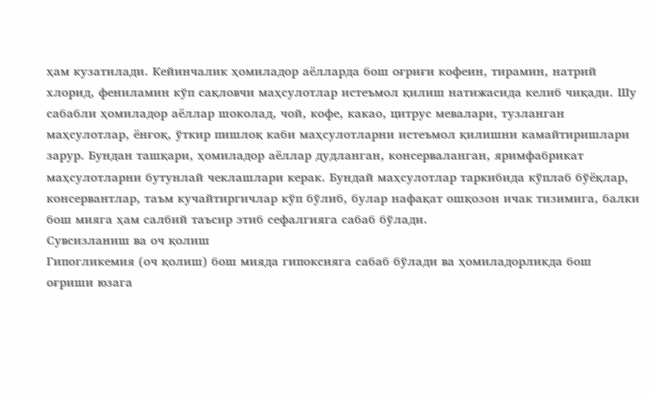ҳам кузатилади. Кейинчалик ҳомиладор аёлларда бош оғриғи кофеин, тирамин, натрий хлорид, фениламин кўп сақловчи маҳсулотлар истеъмол қилиш натижасида келиб чиқади. Шу сабабли ҳомиладор аёллар шоколад, чой, кофе, какао, цитрус мевалари, тузланган маҳсулотлар, ёнғоқ, ўткир пишлоқ каби маҳсулотларни истеъмол қилишни камайтиришлари зарур. Бундан ташқари, ҳомиладор аёллар дудланган, консерваланган, яримфабрикат маҳсулотларни бутунлай чеклашлари керак. Бундай маҳсулотлар таркибида кўплаб бўёқлар, консервантлар, таъм кучайтиргичлар кўп бўлиб, булар нафақат ошқозон ичак тизимига, балки бош мияга ҳам салбий таъсир этиб сефалгияга сабаб бўлади.
Сувсизланиш ва оч қолиш
Гипогликемия (оч қолиш) бош мияда гипоксияга сабаб бўлади ва ҳомиладорликда бош оғриши юзага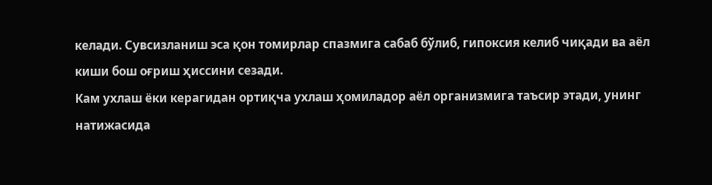келади. Сувсизланиш эса қон томирлар спазмига сабаб бўлиб, гипоксия келиб чиқади ва аёл киши бош оғриш ҳиссини сезади.
Кам ухлаш ёки керагидан ортиқча ухлаш ҳомиладор аёл организмига таъсир этади, унинг натижасида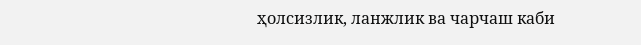ҳолсизлик, ланжлик ва чарчаш каби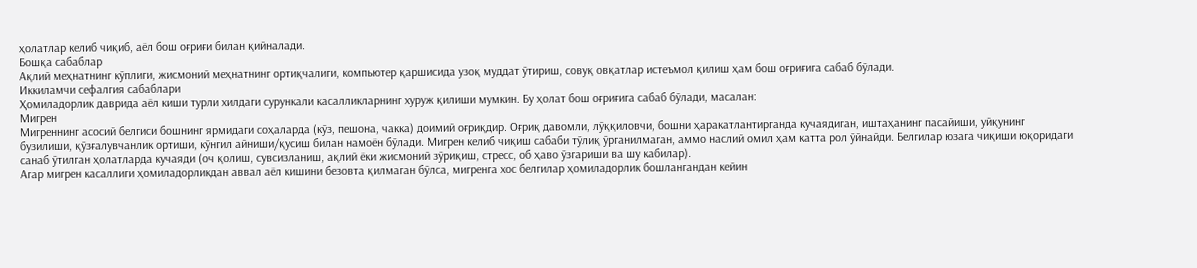ҳолатлар келиб чиқиб, аёл бош оғриғи билан қийналади.
Бошқа сабаблар
Ақлий меҳнатнинг кўплиги, жисмоний меҳнатнинг ортиқчалиги, компьютер қаршисида узоқ муддат ўтириш, совуқ овқатлар истеъмол қилиш ҳам бош оғриғига сабаб бўлади.
Иккиламчи сефалгия сабаблари
Ҳомиладорлик даврида аёл киши турли хилдаги сурункали касалликларнинг хуруж қилиши мумкин. Бу ҳолат бош оғриғига сабаб бўлади, масалан:
Мигрен
Мигреннинг асосий белгиси бошнинг ярмидаги соҳаларда (кўз, пешона, чакка) доимий оғриқдир. Оғриқ давомли, лўққиловчи, бошни ҳаракатлантирганда кучаядиган, иштаҳанинг пасайиши, уйқунинг бузилиши, қўзғалувчанлик ортиши, кўнгил айниши/қусиш билан намоён бўлади. Мигрен келиб чиқиш сабаби тўлиқ ўрганилмаган, аммо наслий омил ҳам катта рол ўйнайди. Белгилар юзага чиқиши юқоридаги санаб ўтилган ҳолатларда кучаяди (оч қолиш, сувсизланиш, ақлий ёки жисмоний зўриқиш, стресс, об ҳаво ўзгариши ва шу кабилар).
Агар мигрен касаллиги ҳомиладорликдан аввал аёл кишини безовта қилмаган бўлса, мигренга хос белгилар ҳомиладорлик бошлангандан кейин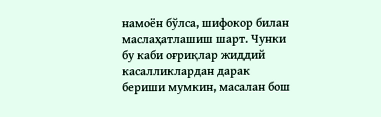намоён бўлса, шифокор билан маслаҳатлашиш шарт. Чунки бу каби оғриқлар жиддий касалликлардан дарак бериши мумкин, масалан бош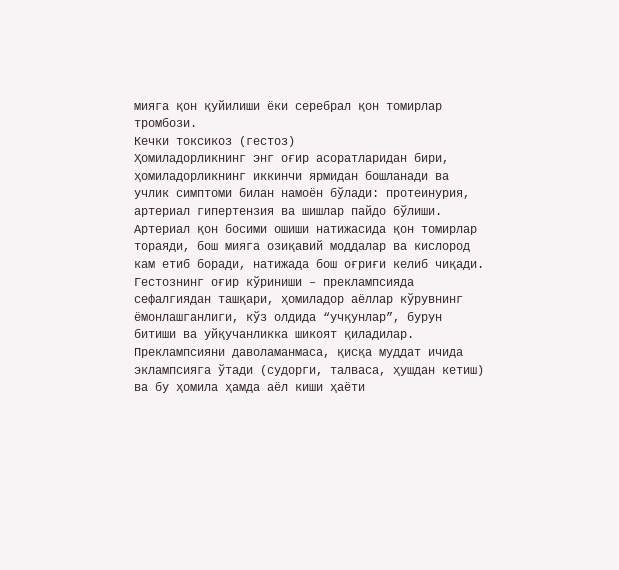мияга қон қуйилиши ёки серебрал қон томирлар тромбози.
Кечки токсикоз (гестоз)
Ҳомиладорликнинг энг оғир асоратларидан бири, ҳомиладорликнинг иккинчи ярмидан бошланади ва учлик симптоми билан намоён бўлади: протеинурия, артериал гипертензия ва шишлар пайдо бўлиши. Артериал қон босими ошиши натижасида қон томирлар тораяди, бош мияга озиқавий моддалар ва кислород кам етиб боради, натижада бош оғриғи келиб чиқади. Гестознинг оғир кўриниши – преклампсияда сефалгиядан ташқари, ҳомиладор аёллар кўрувнинг ёмонлашганлиги, кўз олдида “учқунлар”, бурун битиши ва уйқучанликка шикоят қиладилар. Преклампсияни даволаманмаса, қисқа муддат ичида эклампсияга ўтади (судорги, талваса, ҳушдан кетиш) ва бу ҳомила ҳамда аёл киши ҳаёти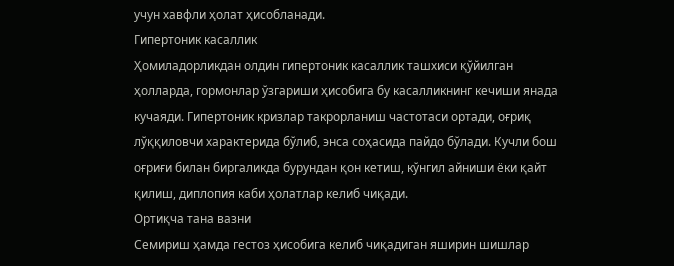учун хавфли ҳолат ҳисобланади.
Гипертоник касаллик
Ҳомиладорликдан олдин гипертоник касаллик ташхиси қўйилган ҳолларда, гормонлар ўзгариши ҳисобига бу касалликнинг кечиши янада кучаяди. Гипертоник кризлар такрорланиш частотаси ортади, оғриқ лўққиловчи характерида бўлиб, энса соҳасида пайдо бўлади. Кучли бош оғриғи билан биргаликда бурундан қон кетиш, кўнгил айниши ёки қайт қилиш, диплопия каби ҳолатлар келиб чиқади.
Ортиқча тана вазни
Семириш ҳамда гестоз ҳисобига келиб чиқадиган яширин шишлар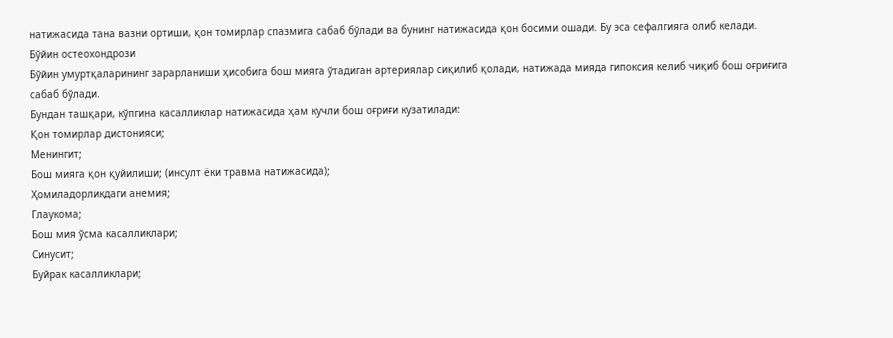натижасида тана вазни ортиши, қон томирлар спазмига сабаб бўлади ва бунинг натижасида қон босими ошади. Бу эса сефалгияга олиб келади.
Бўйин остеохондрози
Бўйин умуртқаларининг зарарланиши ҳисобига бош мияга ўтадиган артериялар сиқилиб қолади, натижада мияда гипоксия келиб чиқиб бош оғриғига сабаб бўлади.
Бундан ташқари, кўпгина касалликлар натижасида ҳам кучли бош оғриғи кузатилади:
Қон томирлар дистонияси;
Менингит;
Бош мияга қон қуйилиши; (инсулт ёки травма натижасида);
Ҳомиладорликдаги анемия;
Глаукома;
Бош мия ўсма касалликлари;
Синусит;
Буйрак касалликлари;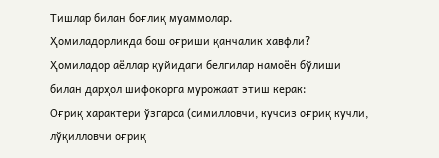Тишлар билан боғлиқ муаммолар.
Ҳомиладорликда бош оғриши қанчалик хавфли?
Ҳомиладор аёллар қуйидаги белгилар намоён бўлиши билан дарҳол шифокорга мурожаат этиш керак:
Оғриқ характери ўзгарса (симилловчи, кучсиз оғриқ кучли, лўқилловчи оғриқ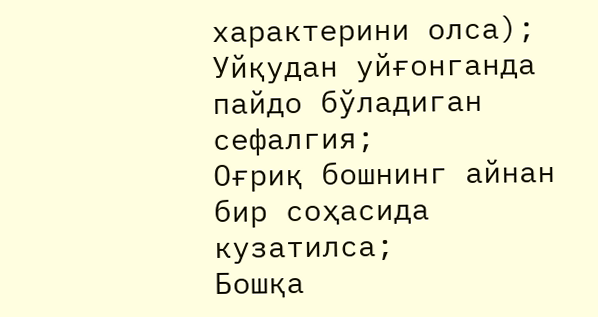характерини олса);
Уйқудан уйғонганда пайдо бўладиган сефалгия;
Оғриқ бошнинг айнан бир соҳасида кузатилса;
Бошқа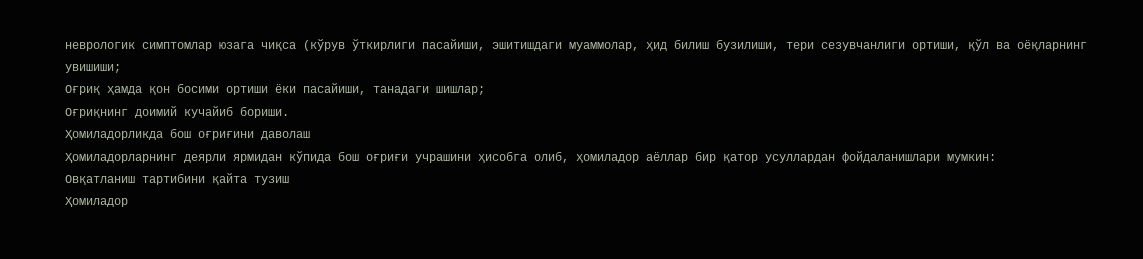неврологик симптомлар юзага чиқса (кўрув ўткирлиги пасайиши, эшитишдаги муаммолар, ҳид билиш бузилиши, тери сезувчанлиги ортиши, қўл ва оёқларнинг увишиши;
Оғриқ ҳамда қон босими ортиши ёки пасайиши, танадаги шишлар;
Оғриқнинг доимий кучайиб бориши.
Ҳомиладорликда бош оғриғини даволаш
Ҳомиладорларнинг деярли ярмидан кўпида бош оғриғи учрашини ҳисобга олиб, ҳомиладор аёллар бир қатор усуллардан фойдаланишлари мумкин:
Овқатланиш тартибини қайта тузиш
Ҳомиладор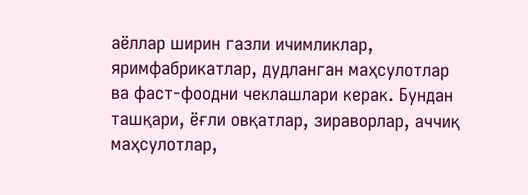аёллар ширин газли ичимликлар, яримфабрикатлар, дудланган маҳсулотлар ва фаст-фоодни чеклашлари керак. Бундан ташқари, ёғли овқатлар, зираворлар, аччиқ маҳсулотлар,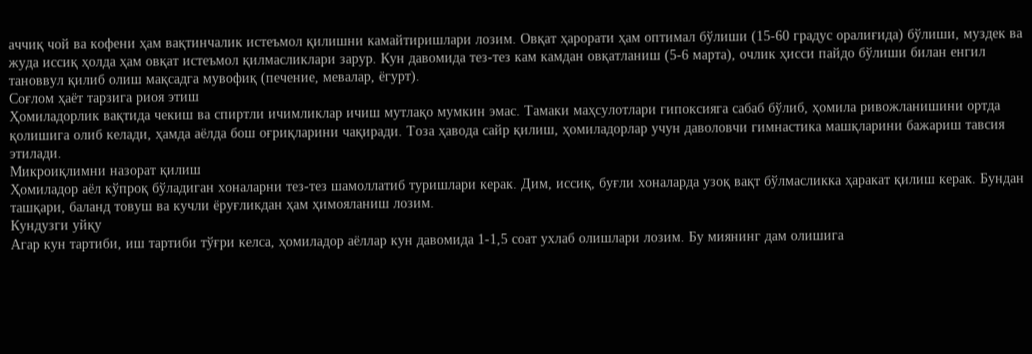аччиқ чой ва кофени ҳам вақтинчалик истеъмол қилишни камайтиришлари лозим. Овқат ҳарорати ҳам оптимал бўлиши (15-60 градус оралиғида) бўлиши, муздек ва жуда иссиқ ҳолда ҳам овқат истеъмол қилмасликлари зарур. Кун давомида тез-тез кам камдан овқатланиш (5-6 марта), очлик ҳисси пайдо бўлиши билан енгил тановвул қилиб олиш мақсадга мувофиқ (печение, мевалар, ёгурт).
Соғлом ҳаёт тарзига риоя этиш
Ҳомиладорлик вақтида чекиш ва спиртли ичимликлар ичиш мутлақо мумкин эмас. Тамаки маҳсулотлари гипоксияга сабаб бўлиб, ҳомила ривожланишини ортда қолишига олиб келади, ҳамда аёлда бош оғриқларини чақиради. Тоза ҳавода сайр қилиш, ҳомиладорлар учун даволовчи гимнастика машқларини бажариш тавсия этилади.
Микроиқлимни назорат қилиш
Ҳомиладор аёл кўпроқ бўладиган хоналарни тез-тез шамоллатиб туришлари керак. Дим, иссиқ, буғли хоналарда узоқ вақт бўлмасликка ҳаракат қилиш керак. Бундан ташқари, баланд товуш ва кучли ёруғликдан ҳам ҳимояланиш лозим.
Кундузги уйқу
Агар кун тартиби, иш тартиби тўғри келса, ҳомиладор аёллар кун давомида 1-1,5 соат ухлаб олишлари лозим. Бу миянинг дам олишига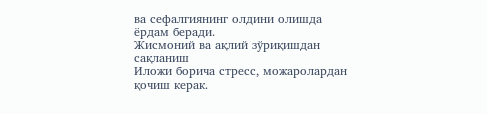ва сефалгиянинг олдини олишда ёрдам беради.
Жисмоний ва ақлий зўриқишдан сақланиш
Иложи борича стресс, можаролардан қочиш керак.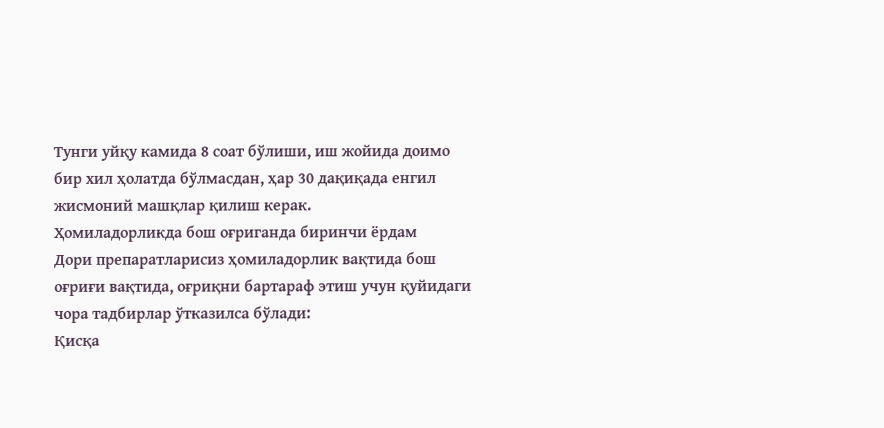Тунги уйқу камида 8 соат бўлиши, иш жойида доимо бир хил ҳолатда бўлмасдан, ҳар 30 дақиқада енгил жисмоний машқлар қилиш керак.
Ҳомиладорликда бош оғриганда биринчи ёрдам
Дори препаратларисиз ҳомиладорлик вақтида бош оғриғи вақтида, оғриқни бартараф этиш учун қуйидаги чора тадбирлар ўтказилса бўлади:
Қисқа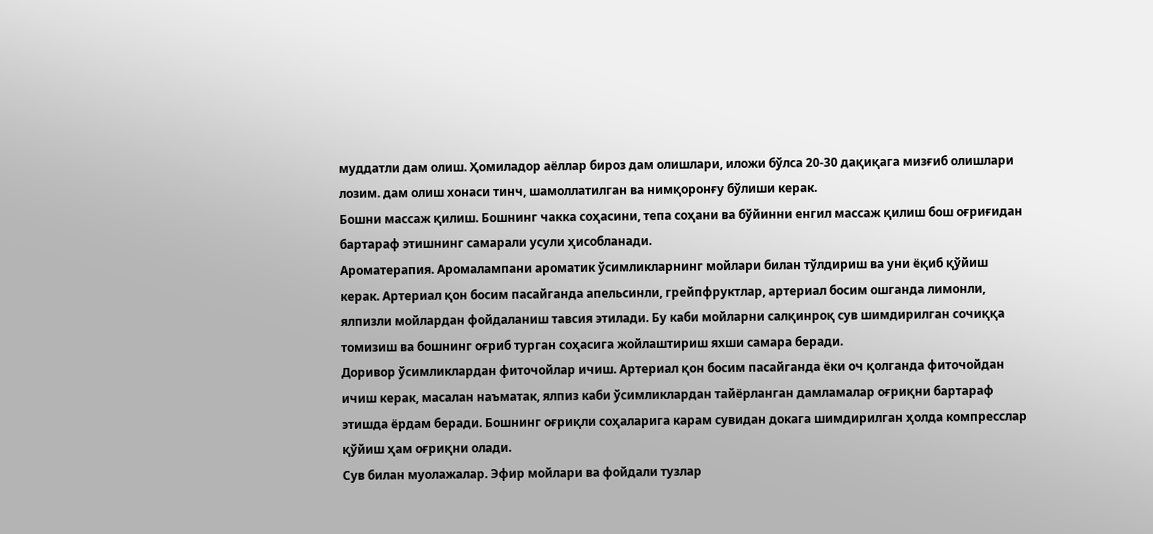муддатли дам олиш. Ҳомиладор аёллар бироз дам олишлари, иложи бўлса 20-30 дақиқага мизғиб олишлари лозим. дам олиш хонаси тинч, шамоллатилган ва нимқоронғу бўлиши керак.
Бошни массаж қилиш. Бошнинг чакка соҳасини, тепа соҳани ва бўйинни енгил массаж қилиш бош оғриғидан бартараф этишнинг самарали усули ҳисобланади.
Ароматерапия. Аромалампани ароматик ўсимликларнинг мойлари билан тўлдириш ва уни ёқиб қўйиш керак. Артериал қон босим пасайганда апельсинли, грейпфруктлар, артериал босим ошганда лимонли, ялпизли мойлардан фойдаланиш тавсия этилади. Бу каби мойларни салқинроқ сув шимдирилган сочиққа томизиш ва бошнинг оғриб турган соҳасига жойлаштириш яхши самара беради.
Доривор ўсимликлардан фиточойлар ичиш. Артериал қон босим пасайганда ёки оч қолганда фиточойдан ичиш керак, масалан наъматак, ялпиз каби ўсимликлардан тайёрланган дамламалар оғриқни бартараф этишда ёрдам беради. Бошнинг оғриқли соҳаларига карам сувидан докага шимдирилган ҳолда компресслар қўйиш ҳам оғриқни олади.
Сув билан муолажалар. Эфир мойлари ва фойдали тузлар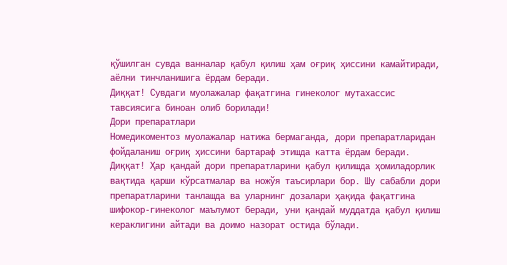қўшилган сувда ванналар қабул қилиш ҳам оғриқ ҳиссини камайтиради, аёлни тинчланишига ёрдам беради.
Диққат! Сувдаги муолажалар фақатгина гинеколог мутахассис тавсиясига биноан олиб борилади!
Дори препаратлари
Номедикоментоз муолажалар натижа бермаганда, дори препаратларидан фойдаланиш оғриқ ҳиссини бартараф этишда катта ёрдам беради.
Диққат! Ҳар қандай дори препаратларини қабул қилишда ҳомиладорлик вақтида қарши кўрсатмалар ва ножўя таъсирлари бор. Шу сабабли дори препаратларини танлашда ва уларнинг дозалари ҳақида фақатгина шифокор-гинеколог маълумот беради, уни қандай муддатда қабул қилиш кераклигини айтади ва доимо назорат остида бўлади.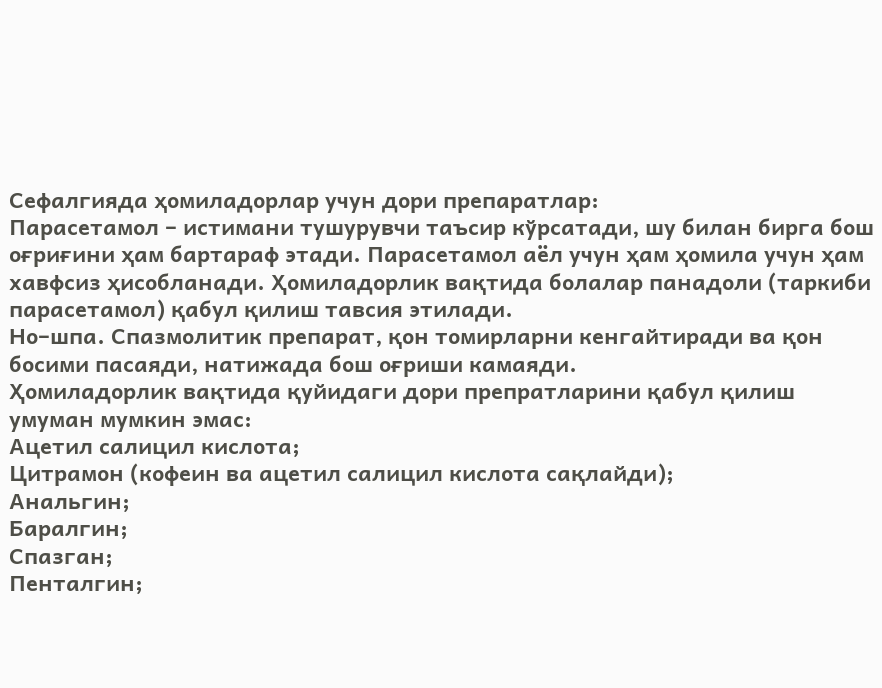Сефалгияда ҳомиладорлар учун дори препаратлар:
Парасетамол – истимани тушурувчи таъсир кўрсатади, шу билан бирга бош оғриғини ҳам бартараф этади. Парасетамол аёл учун ҳам ҳомила учун ҳам хавфсиз ҳисобланади. Ҳомиладорлик вақтида болалар панадоли (таркиби парасетамол) қабул қилиш тавсия этилади.
Но–шпа. Спазмолитик препарат, қон томирларни кенгайтиради ва қон босими пасаяди, натижада бош оғриши камаяди.
Ҳомиладорлик вақтида қуйидаги дори препратларини қабул қилиш умуман мумкин эмас:
Ацетил салицил кислота;
Цитрамон (кофеин ва ацетил салицил кислота сақлайди);
Анальгин;
Баралгин;
Спазган;
Пенталгин;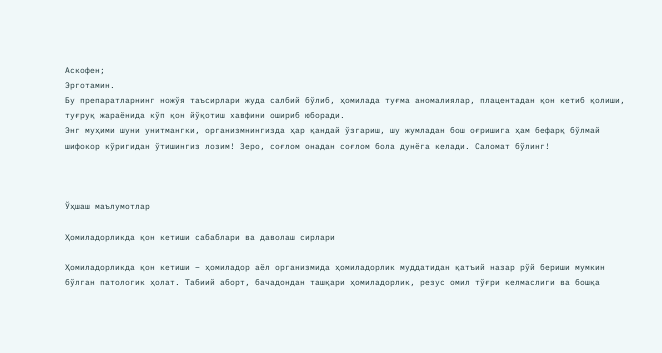Аскофен;
Эрготамин.
Бу препаратларнинг ножўя таъсирлари жуда салбий бўлиб, ҳомилада туғма аномалиялар, плацентадан қон кетиб қолиши, туғруқ жараёнида кўп қон йўқотиш хавфини ошириб юборади.
Энг муҳими шуни унитмангки, организмнингизда ҳар қандай ўзгариш, шу жумладан бош оғришига ҳам бефарқ бўлмай шифокор кўригидан ўтишингиз лозим! Зеро, соғлом онадан соғлом бола дунёга келади. Саломат бўлинг!



Ўҳшаш маълумотлар

Ҳомиладорликда қон кетиши сабаблари ва даволаш сирлари

Ҳомиладорликда қон кетиши – ҳомиладор аёл организмида ҳомиладорлик муддатидан қатъий назар рўй бериши мумкин бўлган патологик ҳолат. Табиий аборт, бачадондан ташқари ҳомиладорлик, резус омил тўғри келмаслиги ва бошқа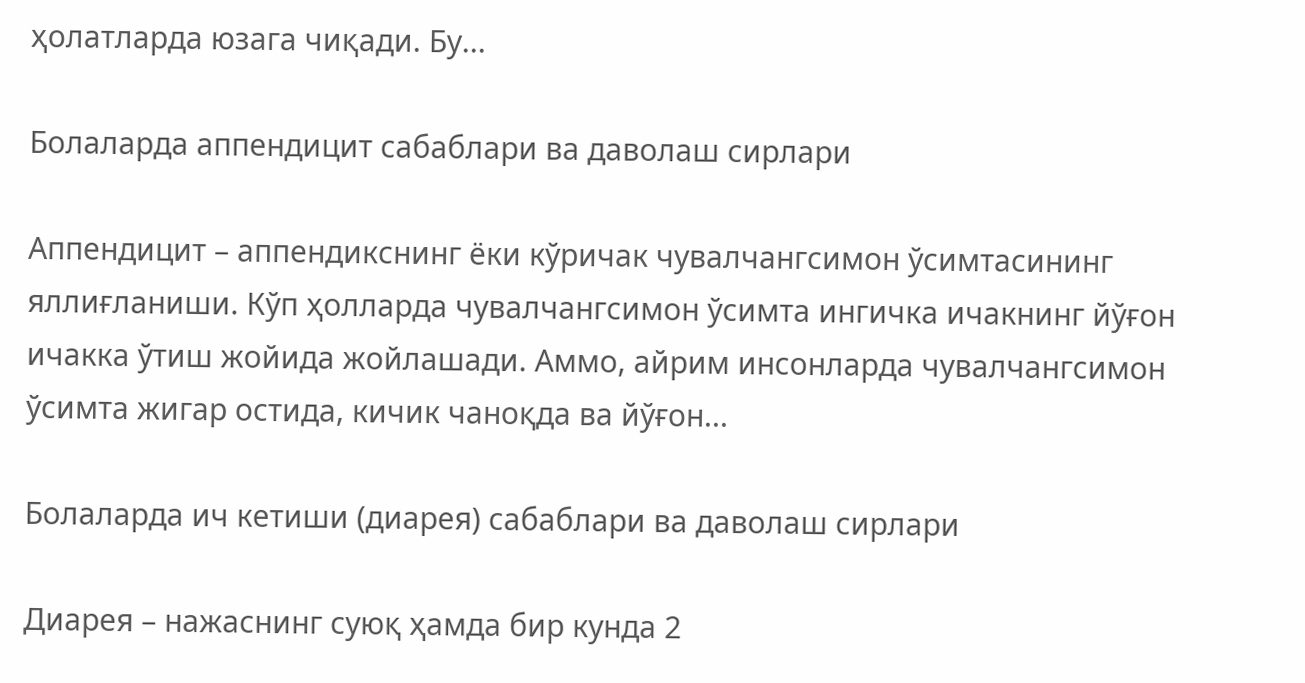ҳолатларда юзага чиқади. Бу...

Болаларда аппендицит сабаблари ва даволаш сирлари

Аппендицит – аппендикснинг ёки кўричак чувалчангсимон ўсимтасининг яллиғланиши. Кўп ҳолларда чувалчангсимон ўсимта ингичка ичакнинг йўғон ичакка ўтиш жойида жойлашади. Аммо, айрим инсонларда чувалчангсимон ўсимта жигар остида, кичик чаноқда ва йўғон...

Болаларда ич кетиши (диарея) сабаблари ва даволаш сирлари

Диарея – нажаснинг суюқ ҳамда бир кунда 2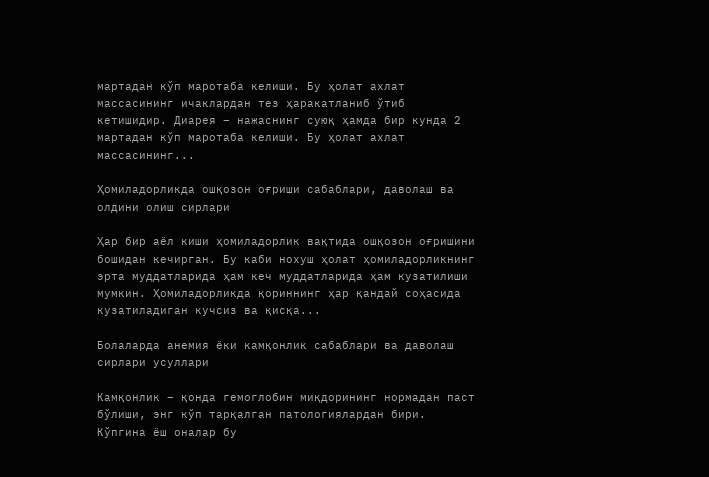мартадан кўп маротаба келиши. Бу ҳолат ахлат массасининг ичаклардан тез ҳаракатланиб ўтиб кетишидир. Диарея – нажаснинг суюқ ҳамда бир кунда 2 мартадан кўп маротаба келиши. Бу ҳолат ахлат массасининг...

Ҳомиладорликда ошқозон оғриши сабаблари, даволаш ва олдини олиш сирлари

Ҳар бир аёл киши ҳомиладорлик вақтида ошқозон оғришини бошидан кечирган. Бу каби нохуш ҳолат ҳомиладорликнинг эрта муддатларида ҳам кеч муддатларида ҳам кузатилиши мумкин. Ҳомиладорликда қориннинг ҳар қандай соҳасида кузатиладиган кучсиз ва қисқа...

Болаларда анемия ёки камқонлик сабаблари ва даволаш сирлари усуллари

Камқонлик – қонда гемоглобин миқдорининг нормадан паст бўлиши, энг кўп тарқалган патологиялардан бири. Кўпгина ёш оналар бу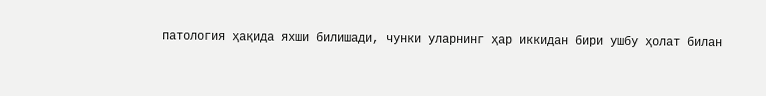патология ҳақида яхши билишади, чунки уларнинг ҳар иккидан бири ушбу ҳолат билан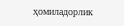ҳомиладорлик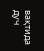вақтида дуч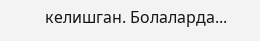келишган. Болаларда...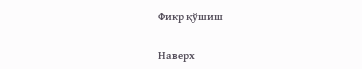Фикр қўшиш

Наверх